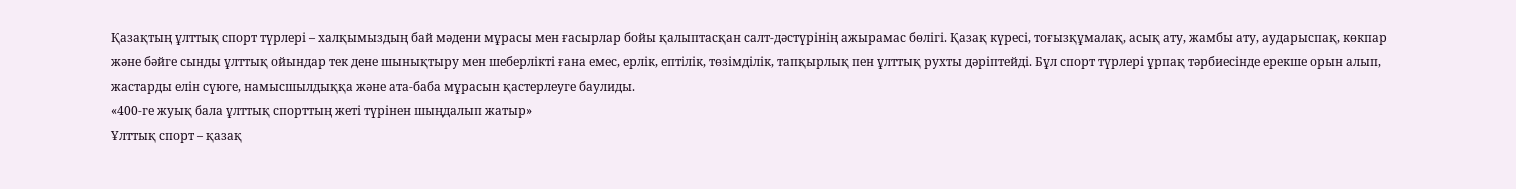Қазақтың ұлттық спорт түрлері – халқымыздың бай мәдени мұрасы мен ғасырлар бойы қалыптасқан салт-дәстүрінің ажырамас бөлігі. Қазақ күресі, тоғызқұмалақ, асық ату, жамбы ату, аударыспақ, көкпар және бәйге сынды ұлттық ойындар тек дене шынықтыру мен шеберлікті ғана емес, ерлік, ептілік, төзімділік, тапқырлық пен ұлттық рухты дәріптейді. Бұл спорт түрлері ұрпақ тәрбиесінде ерекше орын алып, жастарды елін сүюге, намысшылдыққа және ата-баба мұрасын қастерлеуге баулиды.
«400-ге жуық бала ұлттық спорттың жеті түрінен шыңдалып жатыр»
Ұлттық спорт – қазақ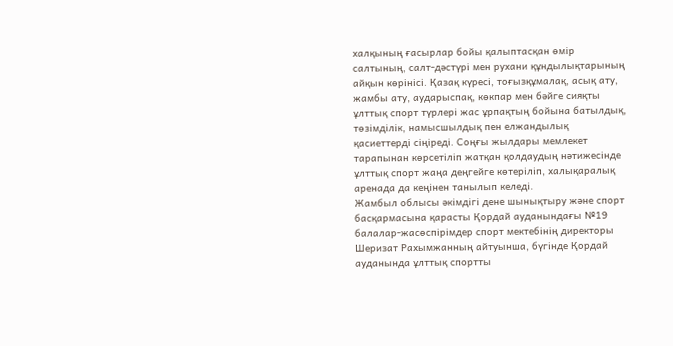халқының ғасырлар бойы қалыптасқан өмір салтының, салт-дәстүрі мен рухани құндылықтарының айқын көрінісі. Қазақ күресі, тоғызқұмалақ, асық ату, жамбы ату, аударыспақ, көкпар мен бәйге сияқты ұлттық спорт түрлері жас ұрпақтың бойына батылдық, төзімділік, намысшылдық пен елжандылық қасиеттерді сіңіреді. Соңғы жылдары мемлекет тарапынан көрсетіліп жатқан қолдаудың нәтижесінде ұлттық спорт жаңа деңгейге көтеріліп, халықаралық аренада да кеңінен танылып келеді.
Жамбыл облысы әкімдігі дене шынықтыру және спорт басқармасына қарасты Қордай ауданындағы №19 балалар-жасөспірімдер спорт мектебінің директоры Шеризат Рахымжанның айтуынша, бүгінде Қордай ауданында ұлттық спортты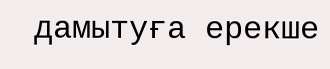дамытуға ерекше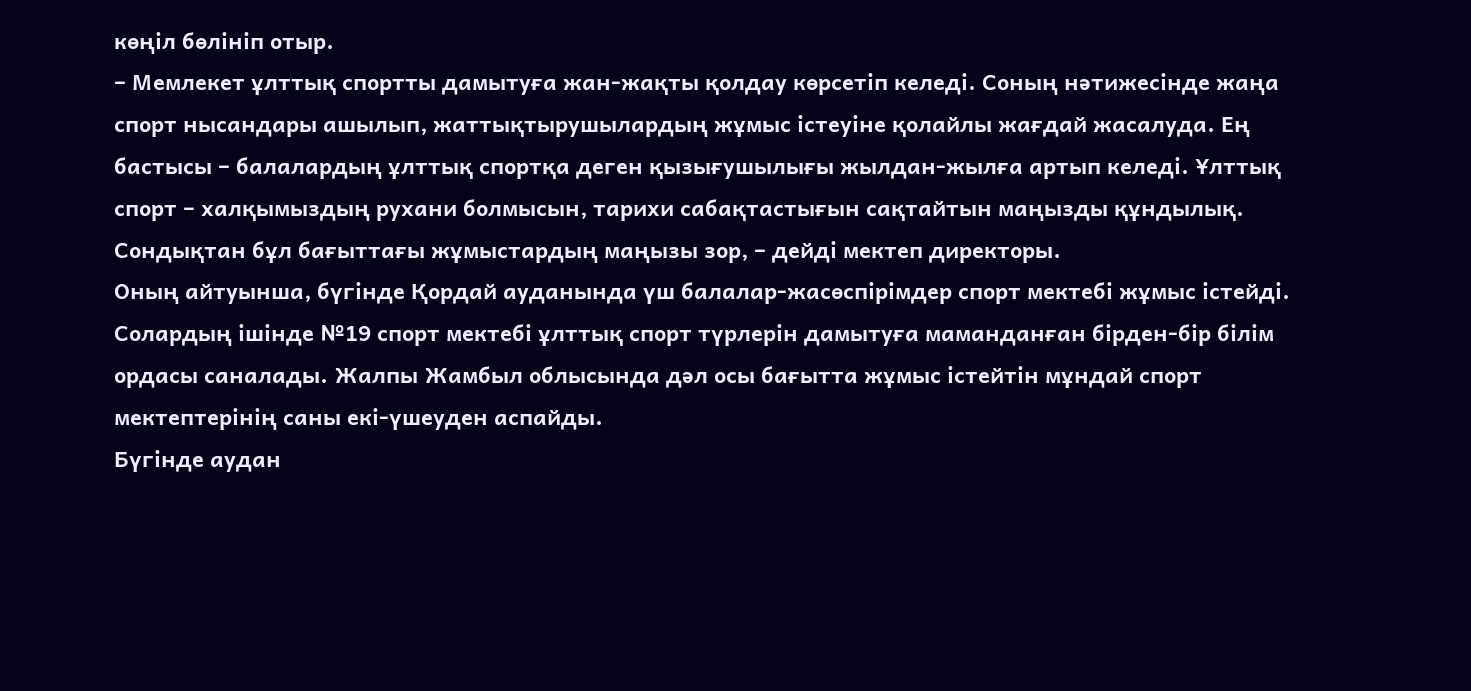көңіл бөлініп отыр.
– Мемлекет ұлттық спортты дамытуға жан-жақты қолдау көрсетіп келеді. Соның нәтижесінде жаңа спорт нысандары ашылып, жаттықтырушылардың жұмыс істеуіне қолайлы жағдай жасалуда. Ең бастысы – балалардың ұлттық спортқа деген қызығушылығы жылдан-жылға артып келеді. Ұлттық спорт – халқымыздың рухани болмысын, тарихи сабақтастығын сақтайтын маңызды құндылық. Сондықтан бұл бағыттағы жұмыстардың маңызы зор, – дейді мектеп директоры.
Оның айтуынша, бүгінде Қордай ауданында үш балалар-жасөспірімдер спорт мектебі жұмыс істейді. Солардың ішінде №19 спорт мектебі ұлттық спорт түрлерін дамытуға маманданған бірден-бір білім ордасы саналады. Жалпы Жамбыл облысында дәл осы бағытта жұмыс істейтін мұндай спорт мектептерінің саны екі-үшеуден аспайды.
Бүгінде аудан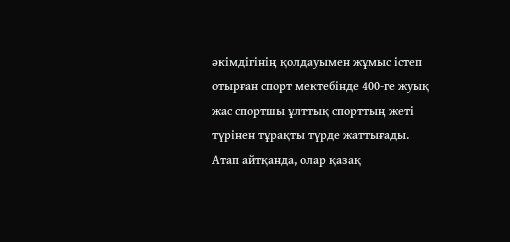әкімдігінің қолдауымен жұмыс істеп отырған спорт мектебінде 400-ге жуық жас спортшы ұлттық спорттың жеті түрінен тұрақты түрде жаттығады. Атап айтқанда, олар қазақ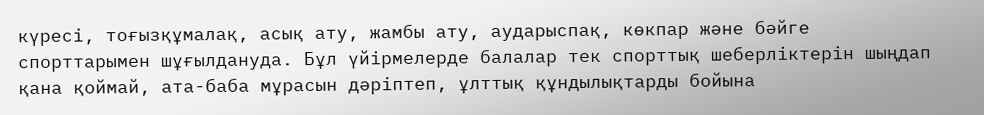күресі, тоғызқұмалақ, асық ату, жамбы ату, аударыспақ, көкпар және бәйге спорттарымен шұғылдануда. Бұл үйірмелерде балалар тек спорттық шеберліктерін шыңдап қана қоймай, ата-баба мұрасын дәріптеп, ұлттық құндылықтарды бойына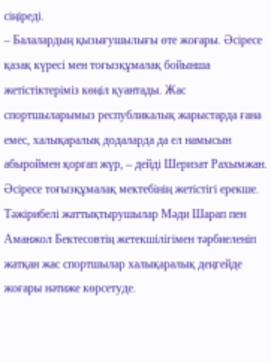сіңіреді.
– Балалардың қызығушылығы өте жоғары. Әсіресе қазақ күресі мен тоғызқұмалақ бойынша жетістіктеріміз көңіл қуантады. Жас спортшыларымыз республикалық жарыстарда ғана емес, халықаралық додаларда да ел намысын абыроймен қорғап жүр, – дейді Шеризат Рахымжан.
Әсіресе тоғызқұмалақ мектебінің жетістігі ерекше. Тәжірибелі жаттықтырушылар Мәди Шарап пен Аманжол Бектесовтің жетекшілігімен тәрбиеленіп жатқан жас спортшылар халықаралық деңгейде жоғары нәтиже көрсетуде.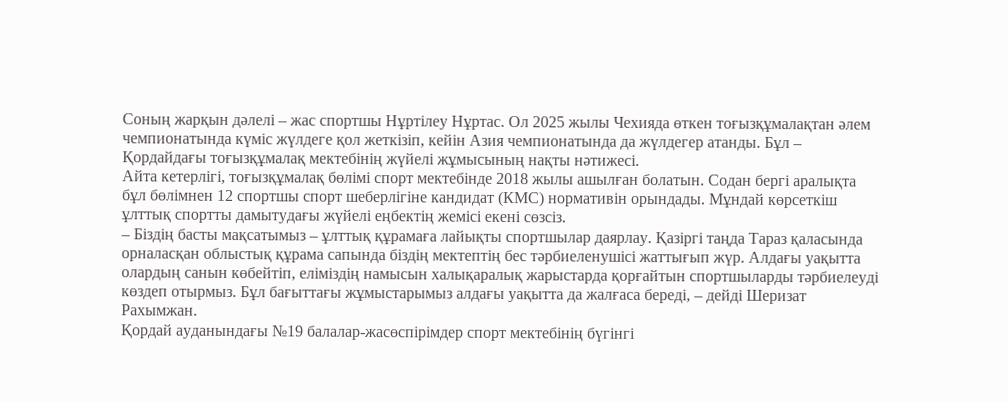Соның жарқын дәлелі – жас спортшы Нұртілеу Нұртас. Ол 2025 жылы Чехияда өткен тоғызқұмалақтан әлем чемпионатында күміс жүлдеге қол жеткізіп, кейін Азия чемпионатында да жүлдегер атанды. Бұл – Қордайдағы тоғызқұмалақ мектебінің жүйелі жұмысының нақты нәтижесі.
Айта кетерлігі, тоғызқұмалақ бөлімі спорт мектебінде 2018 жылы ашылған болатын. Содан бергі аралықта бұл бөлімнен 12 спортшы спорт шеберлігіне кандидат (КМС) нормативін орындады. Мұндай көрсеткіш ұлттық спортты дамытудағы жүйелі еңбектің жемісі екені сөзсіз.
– Біздің басты мақсатымыз – ұлттық құрамаға лайықты спортшылар даярлау. Қазіргі таңда Тараз қаласында орналасқан облыстық құрама сапында біздің мектептің бес тәрбиеленушісі жаттығып жүр. Алдағы уақытта олардың санын көбейтіп, еліміздің намысын халықаралық жарыстарда қорғайтын спортшыларды тәрбиелеуді көздеп отырмыз. Бұл бағыттағы жұмыстарымыз алдағы уақытта да жалғаса береді, – дейді Шеризат Рахымжан.
Қордай ауданындағы №19 балалар-жасөспірімдер спорт мектебінің бүгінгі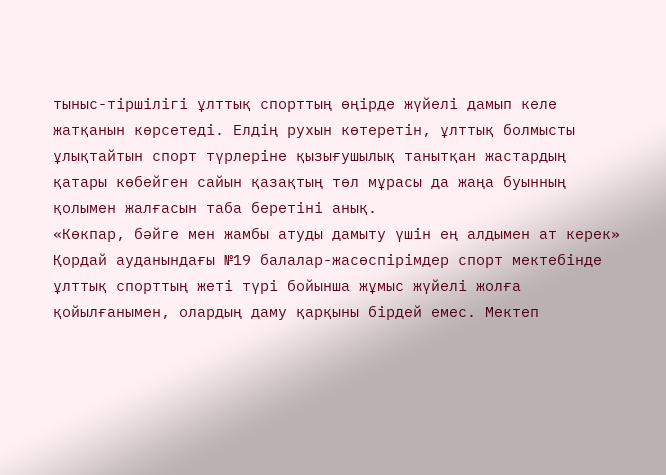тыныс-тіршілігі ұлттық спорттың өңірде жүйелі дамып келе жатқанын көрсетеді. Елдің рухын көтеретін, ұлттық болмысты ұлықтайтын спорт түрлеріне қызығушылық танытқан жастардың қатары көбейген сайын қазақтың төл мұрасы да жаңа буынның қолымен жалғасын таба беретіні анық.
«Көкпар, бәйге мен жамбы атуды дамыту үшін ең алдымен ат керек»
Қордай ауданындағы №19 балалар-жасөспірімдер спорт мектебінде ұлттық спорттың жеті түрі бойынша жұмыс жүйелі жолға қойылғанымен, олардың даму қарқыны бірдей емес. Мектеп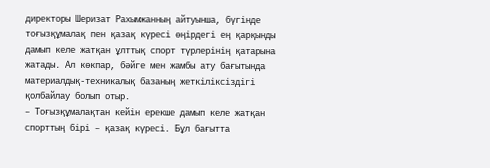директоры Шеризат Рахымжанның айтуынша, бүгінде тоғызқұмалақ пен қазақ күресі өңірдегі ең қарқынды дамып келе жатқан ұлттық спорт түрлерінің қатарына жатады. Ал көкпар, бәйге мен жамбы ату бағытында материалдық-техникалық базаның жеткіліксіздігі қолбайлау болып отыр.
– Тоғызқұмалақтан кейін ерекше дамып келе жатқан спорттың бірі – қазақ күресі. Бұл бағытта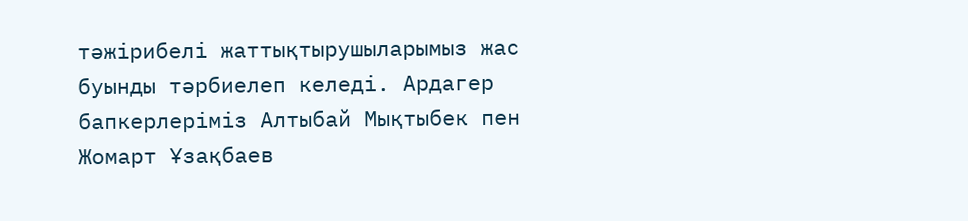тәжірибелі жаттықтырушыларымыз жас буынды тәрбиелеп келеді. Ардагер бапкерлеріміз Алтыбай Мықтыбек пен Жомарт Ұзақбаев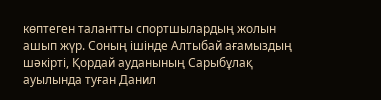көптеген талантты спортшылардың жолын ашып жүр. Соның ішінде Алтыбай ағамыздың шәкірті, Қордай ауданының Сарыбұлақ ауылында туған Данил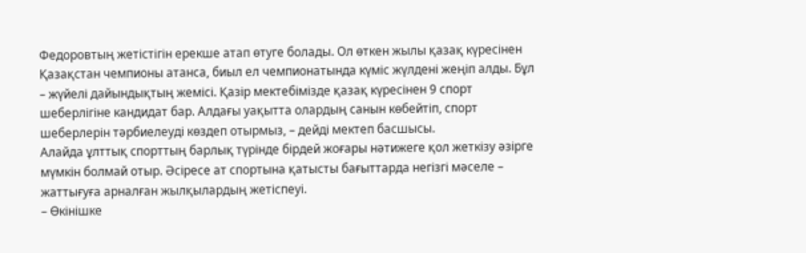Федоровтың жетістігін ерекше атап өтуге болады. Ол өткен жылы қазақ күресінен Қазақстан чемпионы атанса, биыл ел чемпионатында күміс жүлдені жеңіп алды. Бұл – жүйелі дайындықтың жемісі. Қазір мектебімізде қазақ күресінен 9 спорт шеберлігіне кандидат бар. Алдағы уақытта олардың санын көбейтіп, спорт шеберлерін тәрбиелеуді көздеп отырмыз, – дейді мектеп басшысы.
Алайда ұлттық спорттың барлық түрінде бірдей жоғары нәтижеге қол жеткізу әзірге мүмкін болмай отыр. Әсіресе ат спортына қатысты бағыттарда негізгі мәселе – жаттығуға арналған жылқылардың жетіспеуі.
– Өкінішке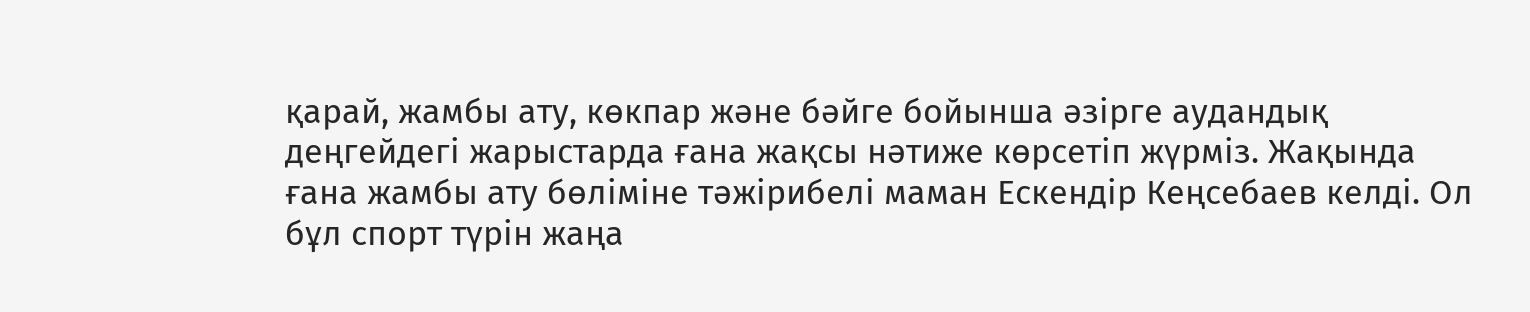қарай, жамбы ату, көкпар және бәйге бойынша әзірге аудандық деңгейдегі жарыстарда ғана жақсы нәтиже көрсетіп жүрміз. Жақында ғана жамбы ату бөліміне тәжірибелі маман Ескендір Кеңсебаев келді. Ол бұл спорт түрін жаңа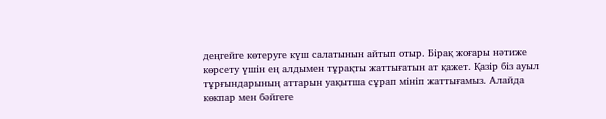деңгейге көтеруге күш салатынын айтып отыр. Бірақ жоғары нәтиже көрсету үшін ең алдымен тұрақты жаттығатын ат қажет. Қазір біз ауыл тұрғындарының аттарын уақытша сұрап мініп жаттығамыз. Алайда көкпар мен бәйгеге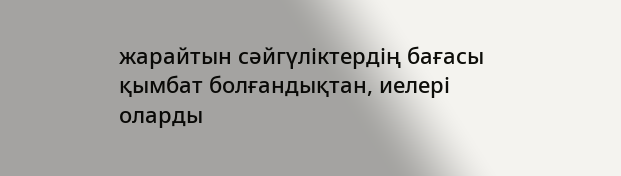жарайтын сәйгүліктердің бағасы қымбат болғандықтан, иелері оларды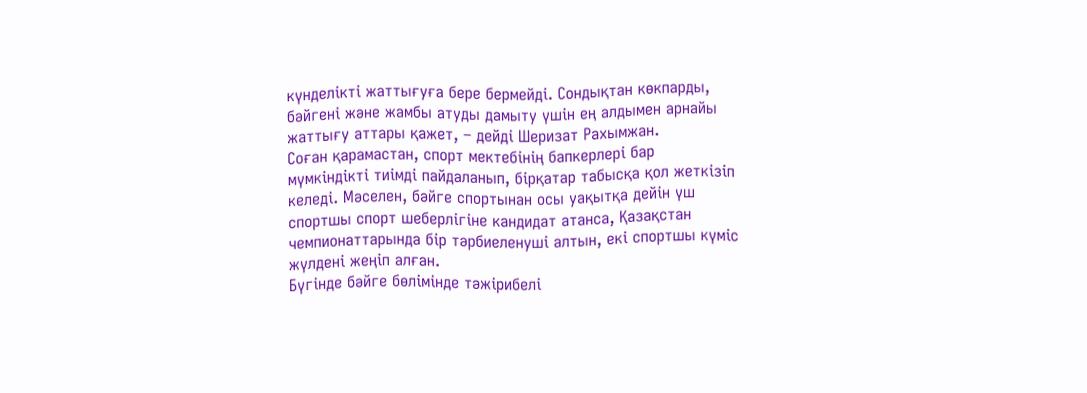күнделікті жаттығуға бере бермейді. Сондықтан көкпарды, бәйгені және жамбы атуды дамыту үшін ең алдымен арнайы жаттығу аттары қажет, – дейді Шеризат Рахымжан.
Соған қарамастан, спорт мектебінің бапкерлері бар мүмкіндікті тиімді пайдаланып, бірқатар табысқа қол жеткізіп келеді. Мәселен, бәйге спортынан осы уақытқа дейін үш спортшы спорт шеберлігіне кандидат атанса, Қазақстан чемпионаттарында бір тәрбиеленуші алтын, екі спортшы күміс жүлдені жеңіп алған.
Бүгінде бәйге бөлімінде тәжірибелі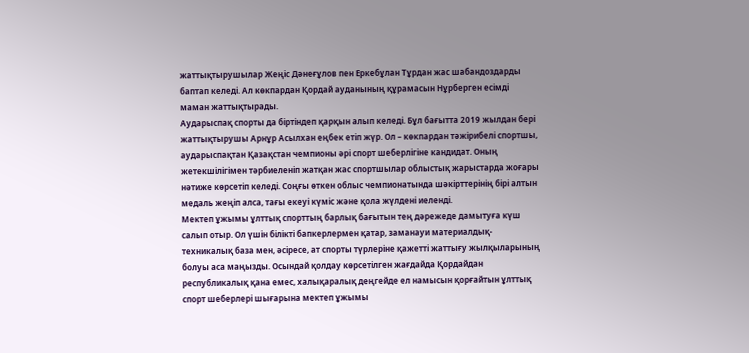жаттықтырушылар Жеңіс Дәнеғұлов пен Еркебұлан Тұрдан жас шабандоздарды баптап келеді. Ал көкпардан Қордай ауданының құрамасын Нұрберген есімді маман жаттықтырады.
Аударыспақ спорты да біртіндеп қарқын алып келеді. Бұл бағытта 2019 жылдан бері жаттықтырушы Арнұр Асылхан еңбек етіп жүр. Ол – көкпардан тәжірибелі спортшы, аударыспақтан Қазақстан чемпионы әрі спорт шеберлігіне кандидат. Оның жетекшілігімен тәрбиеленіп жатқан жас спортшылар облыстық жарыстарда жоғары нәтиже көрсетіп келеді. Соңғы өткен облыс чемпионатында шәкірттерінің бірі алтын медаль жеңіп алса, тағы екеуі күміс және қола жүлдені иеленді.
Мектеп ұжымы ұлттық спорттың барлық бағытын тең дәрежеде дамытуға күш салып отыр. Ол үшін білікті бапкерлермен қатар, заманауи материалдық-техникалық база мен, әсіресе, ат спорты түрлеріне қажетті жаттығу жылқыларының болуы аса маңызды. Осындай қолдау көрсетілген жағдайда Қордайдан республикалық қана емес, халықаралық деңгейде ел намысын қорғайтын ұлттық спорт шеберлері шығарына мектеп ұжымы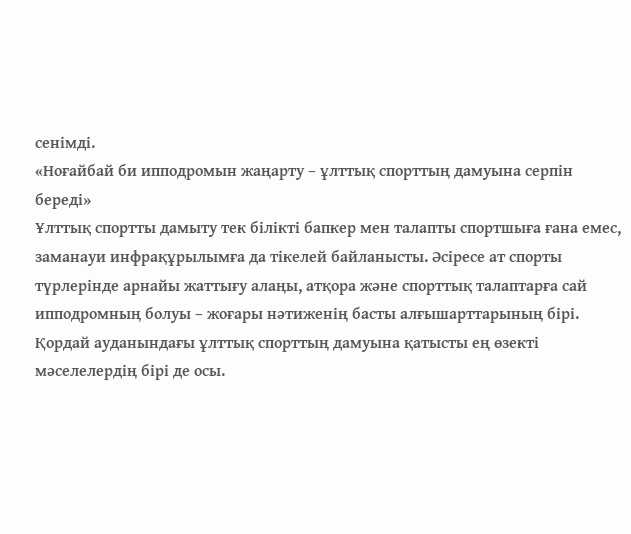сенімді.
«Ноғайбай би ипподромын жаңарту – ұлттық спорттың дамуына серпін береді»
Ұлттық спортты дамыту тек білікті бапкер мен талапты спортшыға ғана емес, заманауи инфрақұрылымға да тікелей байланысты. Әсіресе ат спорты түрлерінде арнайы жаттығу алаңы, атқора және спорттық талаптарға сай ипподромның болуы – жоғары нәтиженің басты алғышарттарының бірі. Қордай ауданындағы ұлттық спорттың дамуына қатысты ең өзекті мәселелердің бірі де осы.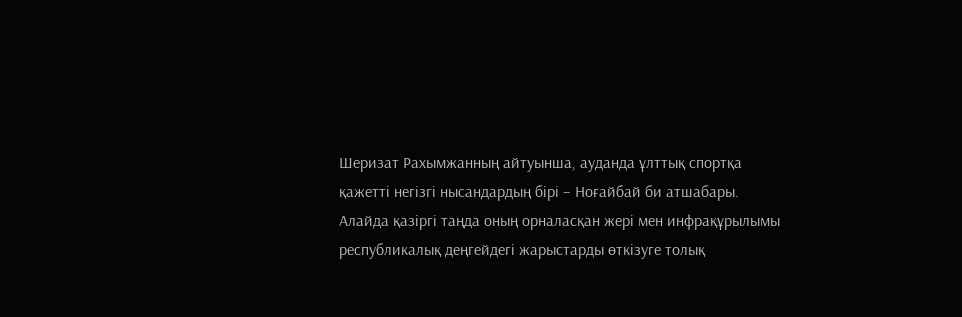Шеризат Рахымжанның айтуынша, ауданда ұлттық спортқа қажетті негізгі нысандардың бірі – Ноғайбай би атшабары. Алайда қазіргі таңда оның орналасқан жері мен инфрақұрылымы республикалық деңгейдегі жарыстарды өткізуге толық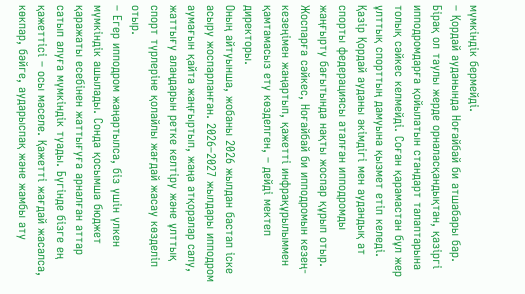мүмкіндік бермейді.
– Қордай ауданында Ноғайбай би атшабары бар. Бірақ ол таулы жерде орналасқандықтан, қазіргі ипподромдарға қойылатын стандарт талаптарына толық сәйкес келмейді. Соған қарамастан бұл жер ұлттық спорттың дамуына қызмет етіп келеді. Қазір Қордай ауданы әкімдігі мен аудандық ат спорты федерациясы аталған ипподромды жаңғырту бағытында нақты жоспар құрып отыр. Жоспарға сәйкес, Ноғайбай би ипподромын кезең-кезеңімен жаңартып, қажетті инфрақұрылыммен қамтамасыз ету көзделген, – дейді мектеп директоры.
Оның айтуынша, жобаны 2026 жылдан бастап іске асыру жоспарланған. 2026–2027 жылдары ипподром аумағын қайта жаңғыртып, жаңа атқоралар салу, жаттығу алаңдарын ретке келтіру және ұлттық спорт түрлеріне қолайлы жағдай жасау көзделіп отыр.
– Егер ипподром жаңартылса, біз үшін үлкен мүмкіндік ашылады. Сонда қосымша бюджет қаражаты есебінен жаттығуға арналған аттар сатып алуға мүмкіндік туады. Бүгінде бізге ең қажеттісі – осы мәселе. Қажетті жағдай жасалса, көкпар, бәйге, аударыспақ және жамбы ату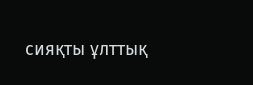сияқты ұлттық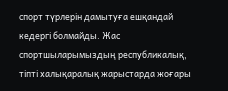спорт түрлерін дамытуға ешқандай кедергі болмайды. Жас спортшыларымыздың республикалық, тіпті халықаралық жарыстарда жоғары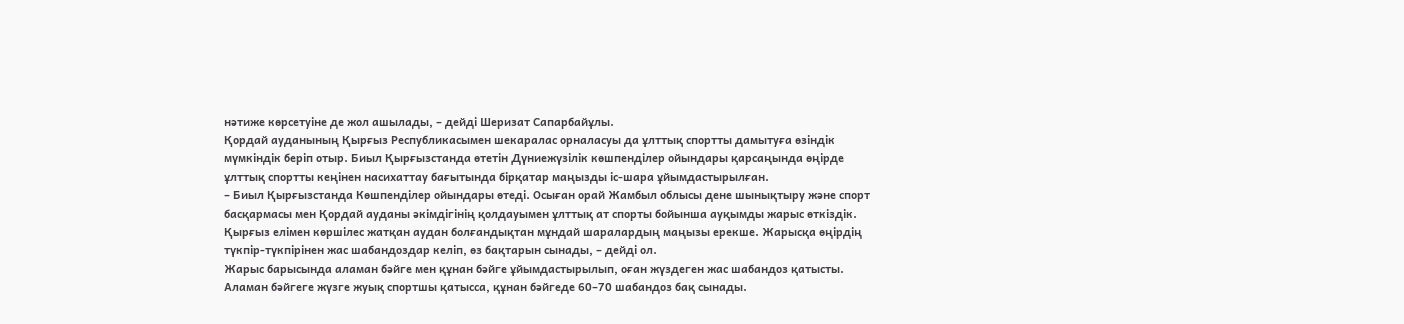нәтиже көрсетуіне де жол ашылады, – дейді Шеризат Сапарбайұлы.
Қордай ауданының Қырғыз Республикасымен шекаралас орналасуы да ұлттық спортты дамытуға өзіндік мүмкіндік беріп отыр. Биыл Қырғызстанда өтетін Дүниежүзілік көшпенділер ойындары қарсаңында өңірде ұлттық спортты кеңінен насихаттау бағытында бірқатар маңызды іс-шара ұйымдастырылған.
– Биыл Қырғызстанда Көшпенділер ойындары өтеді. Осыған орай Жамбыл облысы дене шынықтыру және спорт басқармасы мен Қордай ауданы әкімдігінің қолдауымен ұлттық ат спорты бойынша ауқымды жарыс өткіздік. Қырғыз елімен көршілес жатқан аудан болғандықтан мұндай шаралардың маңызы ерекше. Жарысқа өңірдің түкпір-түкпірінен жас шабандоздар келіп, өз бақтарын сынады, – дейді ол.
Жарыс барысында аламан бәйге мен құнан бәйге ұйымдастырылып, оған жүздеген жас шабандоз қатысты. Аламан бәйгеге жүзге жуық спортшы қатысса, құнан бәйгеде 60–70 шабандоз бақ сынады.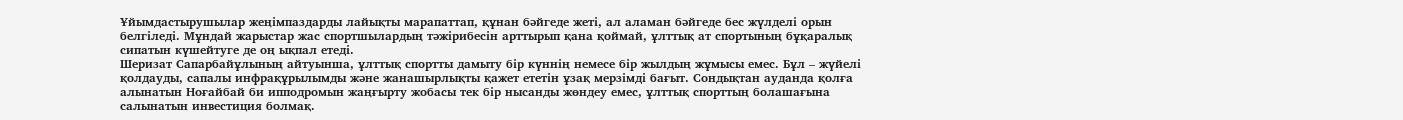Ұйымдастырушылар жеңімпаздарды лайықты марапаттап, құнан бәйгеде жеті, ал аламан бәйгеде бес жүлделі орын белгіледі. Мұндай жарыстар жас спортшылардың тәжірибесін арттырып қана қоймай, ұлттық ат спортының бұқаралық сипатын күшейтуге де оң ықпал етеді.
Шеризат Сапарбайұлының айтуынша, ұлттық спортты дамыту бір күннің немесе бір жылдың жұмысы емес. Бұл – жүйелі қолдауды, сапалы инфрақұрылымды және жанашырлықты қажет ететін ұзақ мерзімді бағыт. Сондықтан ауданда қолға алынатын Ноғайбай би ипподромын жаңғырту жобасы тек бір нысанды жөндеу емес, ұлттық спорттың болашағына салынатын инвестиция болмақ.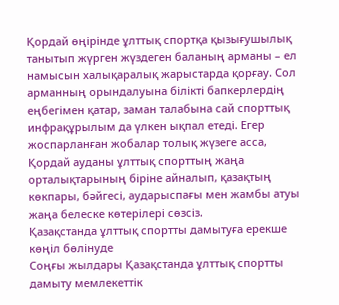Қордай өңірінде ұлттық спортқа қызығушылық танытып жүрген жүздеген баланың арманы – ел намысын халықаралық жарыстарда қорғау. Сол арманның орындалуына білікті бапкерлердің еңбегімен қатар, заман талабына сай спорттық инфрақұрылым да үлкен ықпал етеді. Егер жоспарланған жобалар толық жүзеге асса, Қордай ауданы ұлттық спорттың жаңа орталықтарының біріне айналып, қазақтың көкпары, бәйгесі, аударыспағы мен жамбы атуы жаңа белеске көтерілері сөзсіз.
Қазақстанда ұлттық спортты дамытуға ерекше көңіл бөлінуде
Соңғы жылдары Қазақстанда ұлттық спортты дамыту мемлекеттік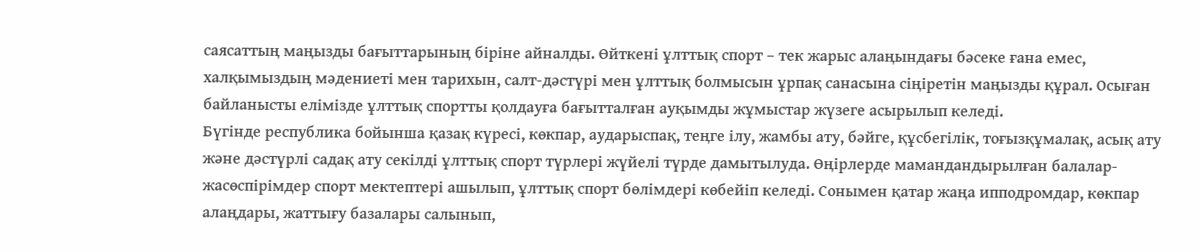саясаттың маңызды бағыттарының біріне айналды. Өйткені ұлттық спорт – тек жарыс алаңындағы бәсеке ғана емес, халқымыздың мәдениеті мен тарихын, салт-дәстүрі мен ұлттық болмысын ұрпақ санасына сіңіретін маңызды құрал. Осыған байланысты елімізде ұлттық спортты қолдауға бағытталған ауқымды жұмыстар жүзеге асырылып келеді.
Бүгінде республика бойынша қазақ күресі, көкпар, аударыспақ, теңге ілу, жамбы ату, бәйге, құсбегілік, тоғызқұмалақ, асық ату және дәстүрлі садақ ату секілді ұлттық спорт түрлері жүйелі түрде дамытылуда. Өңірлерде мамандандырылған балалар-жасөспірімдер спорт мектептері ашылып, ұлттық спорт бөлімдері көбейіп келеді. Сонымен қатар жаңа ипподромдар, көкпар алаңдары, жаттығу базалары салынып,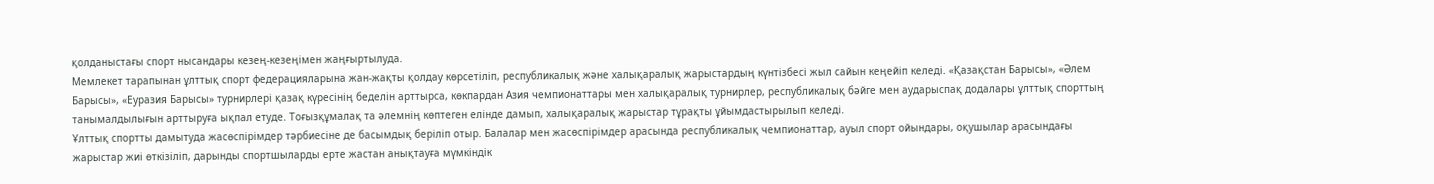қолданыстағы спорт нысандары кезең-кезеңімен жаңғыртылуда.
Мемлекет тарапынан ұлттық спорт федерацияларына жан-жақты қолдау көрсетіліп, республикалық және халықаралық жарыстардың күнтізбесі жыл сайын кеңейіп келеді. «Қазақстан Барысы», «Әлем Барысы», «Еуразия Барысы» турнирлері қазақ күресінің беделін арттырса, көкпардан Азия чемпионаттары мен халықаралық турнирлер, республикалық бәйге мен аударыспақ додалары ұлттық спорттың танымалдылығын арттыруға ықпал етуде. Тоғызқұмалақ та әлемнің көптеген елінде дамып, халықаралық жарыстар тұрақты ұйымдастырылып келеді.
Ұлттық спортты дамытуда жасөспірімдер тәрбиесіне де басымдық беріліп отыр. Балалар мен жасөспірімдер арасында республикалық чемпионаттар, ауыл спорт ойындары, оқушылар арасындағы жарыстар жиі өткізіліп, дарынды спортшыларды ерте жастан анықтауға мүмкіндік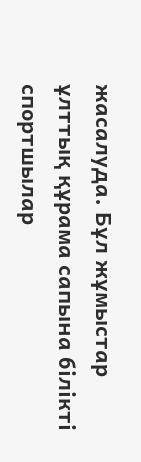жасалуда. Бұл жұмыстар ұлттық құрама сапына білікті спортшылар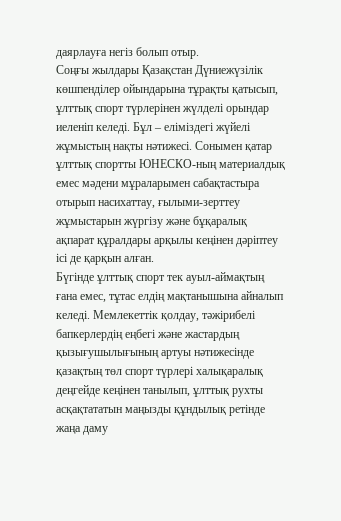даярлауға негіз болып отыр.
Соңғы жылдары Қазақстан Дүниежүзілік көшпенділер ойындарына тұрақты қатысып, ұлттық спорт түрлерінен жүлделі орындар иеленіп келеді. Бұл – еліміздегі жүйелі жұмыстың нақты нәтижесі. Сонымен қатар ұлттық спортты ЮНЕСКО-ның материалдық емес мәдени мұраларымен сабақтастыра отырып насихаттау, ғылыми-зерттеу жұмыстарын жүргізу және бұқаралық ақпарат құралдары арқылы кеңінен дәріптеу ісі де қарқын алған.
Бүгінде ұлттық спорт тек ауыл-аймақтың ғана емес, тұтас елдің мақтанышына айналып келеді. Мемлекеттік қолдау, тәжірибелі бапкерлердің еңбегі және жастардың қызығушылығының артуы нәтижесінде қазақтың төл спорт түрлері халықаралық деңгейде кеңінен танылып, ұлттық рухты асқақтататын маңызды құндылық ретінде жаңа даму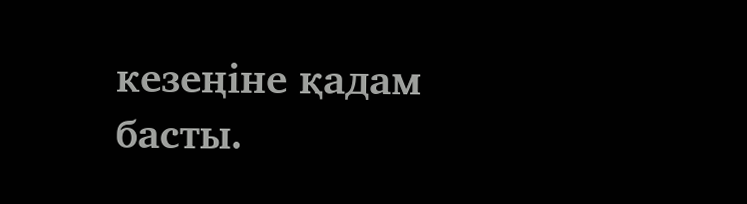кезеңіне қадам басты.